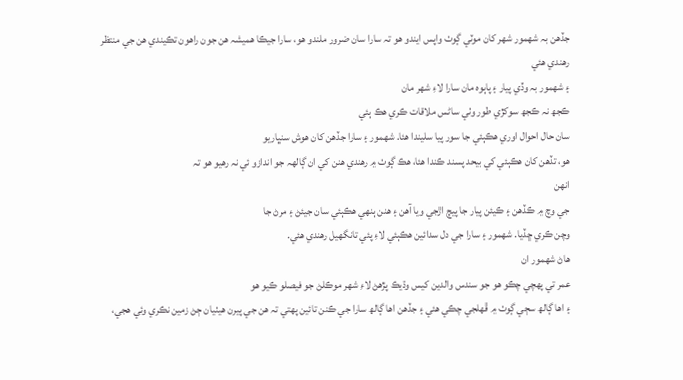جڏهن بہ شهمور شھر کان موٽي ڳوٺ واپس ايندو هو تہ سارا سان ضرور ملندو هو، سارا جيڪا هميشہ هن جون راهون تڪيندي هن جي منتظر رهندي هئي
۽ شهمور بہ وڏي پيار ۽ پاٻوه مان سارا لاءِ شهر مان
ڪجھ نہ ڪجھ سوکڙي طور وٺي ساڻس ملاقات ڪري هڪ ٻئي
سان حال احوال اوري هڪٻئي جا سور پيا سليندا هئا. شهمور ۽ سارا جڏهن کان هوش سنڀاريو
هو، تڏهن کان هڪٻئي کي بيحد پسند ڪندا هئا، هڪ ڳوٺ ۾ رهندي هنن کي ان ڳالهہ جو اندازو ئي نہ رهيو هو تہ
انهن
جي وچ ۾ ڪڏهن ۽ ڪيئن پيار جا پيچ اڙجي ويا آھن ۽ هنن ٻنهي هڪٻئي سان جيئڻ ۽ مرڻ جا
وچن ڪري ڇڏيا. شهمور ۽ سارا جي دل سدائين هڪٻئي لاءِ پئي تانگهيل رهندي هئي.
هاڻ شهمور ان
عمر تي پهچي چڪو هو جو سندس والدين کيس وڌيڪ پڙھڻ لاءِ شھر موڪلڻ جو فيصلو ڪيو هو
۽ اها ڳالھ سڄي ڳوٺ ۾ ڦھلجي چڪي هئي ۽ جڏهن اها ڳالھ سارا جي ڪنن تائين پهتي تہ هن جي پيرن هيٺيان ڄڻ زمين نڪري وئي هجي،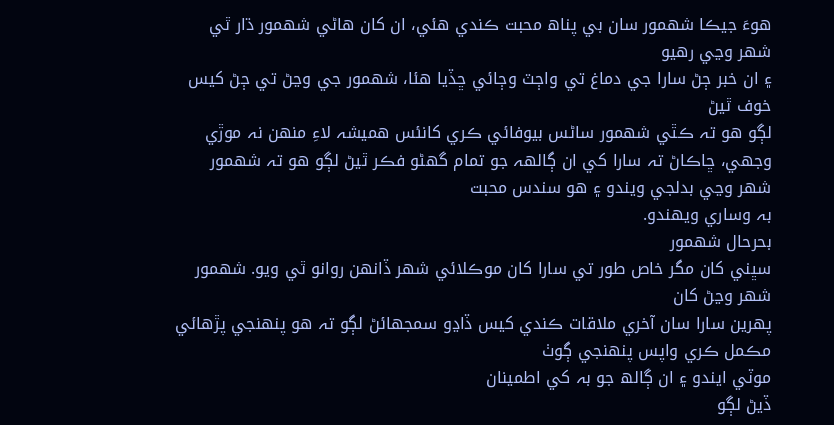هوءَ جيڪا شهمور سان بي پناھ محبت ڪندي هئي، ان کان هاڻي شهمور ڌار ٿي شھر وڃي رهيو
۽ ان خبر ڄڻ سارا جي دماغ تي واڄٽ وڄائي ڇڏيا هئا، شهمور جي وڃڻ تي ڄڻ کيس خوف ٿيڻ
لڳو هو تہ ڪٿي شهمور ساڻس بيوفائي ڪري کانئس هميشہ لاءِ منهن نہ موڙي وجهي، ڇاڪاڻ تہ سارا کي ان ڳالهہ جو تمام گهڻو فڪر ٿيڻ لڳو هو تہ شهمور شھر وڃي بدلجي ويندو ۽ هو سندس محبت
بہ وساري ويهندو.
بحرحال شهمور
سڀني کان مگر خاص طور تي سارا کان موڪلائي شھر ڏانهن روانو ٿي ويو. شهمور شھر وڃڻ کان
پهرين سارا سان آخري ملاقات ڪندي کيس ڏاڍو سمجهائڻ لڳو تہ هو پنهنجي پڙھائي مڪمل ڪري واپس پنهنجي ڳوٺ
موٽي ايندو ۽ ان ڳالھ جو بہ کي اطمينان
ڏيڻ لڳو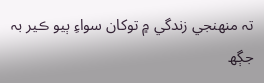تہ منهنجي زندگي ۾ توکان سواءِ ٻيو ڪير بہ جڳھ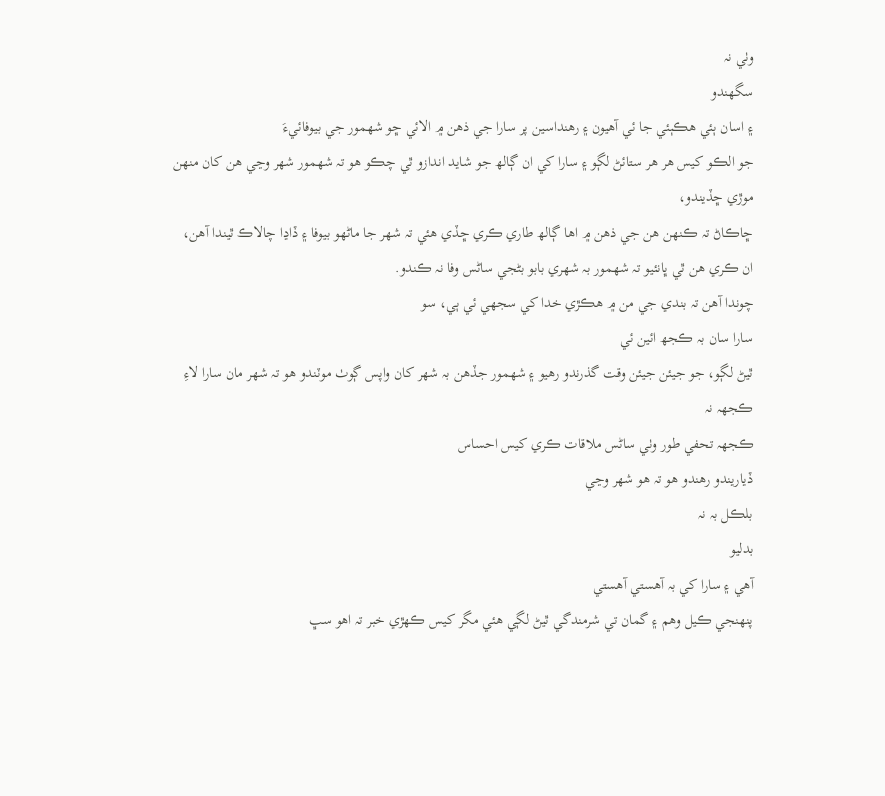وٺي نہ
سگهندو
۽ اسان ٻئي هڪٻئي جا ئي آھيون ۽ رهنداسين پر سارا جي ذهن ۾ الائي ڇو شهمور جي بيوفائيءَ
جو الڪو کيس هر هر ستائڻ لڳو ۽ سارا کي ان ڳالھ جو شايد اندازو ٿي چڪو هو تہ شهمور شھر وڃي هن کان منهن موڙي ڇڏيندو،
ڇاڪاڻ تہ ڪنهن هن جي ذهن ۾ اها ڳالھ طاري ڪري ڇڏي هئي تہ شھر جا ماڻهو بيوفا ۽ ڏاڍا چالاڪ ٿيندا آھن،
ان ڪري هن ٿي ڀانئيو تہ شهمور بہ شھري بابو بڻجي ساڻس وفا نہ ڪندو.
چوندا آھن تہ بندي جي من ۾ هڪڙي خدا کي سجهي ئي ٻي، سو
سارا سان بہ ڪجھ ائين ئي
ٿيڻ لڳو، جو جيئن جيئن وقت گذرندو رهيو ۽ شهمور جڏهن بہ شھر کان واپس ڳوٺ موٽندو هو تہ شھر مان سارا لاءِ ڪجهہ نہ
ڪجهہ تحفي طور وٺي ساڻس ملاقات ڪري کيس احساس
ڏياريندو رهندو هو تہ هو شھر وڃي
بلڪل بہ نہ
بدليو
آھي ۽ سارا کي بہ آھستي آهستي
پنهنجي ڪيل وهم ۽ گمان تي شرمندگي ٿيڻ لڳي هئي مگر کيس ڪهڙي خبر تہ اهو سڀ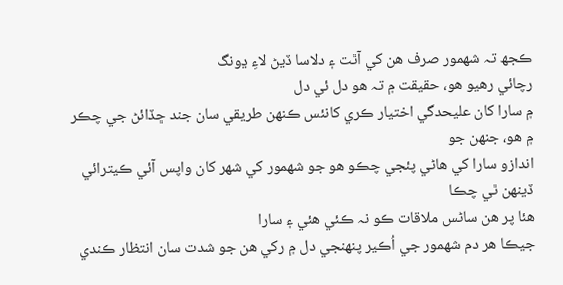ڪجھ تہ شهمور صرف هن کي آٿت ۽ دلاسا ڏيڻ لاءِ ڍونگ
رچائي رهيو هو، حقيقت ۾ تہ هو دل ئي دل
۾ سارا کان عليحدگي اختيار ڪري کانئس ڪنهن طريقي سان جند ڇڏائڻ جي چڪر ۾ هو، جنهن جو
اندازو سارا کي هاڻي پئجي چڪو هو جو شهمور کي شھر کان واپس آئي ڪيترائي ڏينهن ٿي چڪا
هئا پر هن ساڻس ملاقات ڪو نہ ڪئي هئي ۽ سارا
جيڪا هر دم شهمور جي اُڪير پنهنجي دل ۾ رکي هن جو شدت سان انتظار ڪندي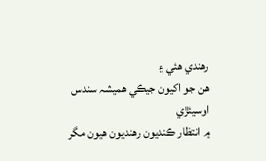رهندي هئي ۽
هن جو اکيون جيڪي هميشہ سندس اوسيئڙي
۾ انتظار ڪنديون رهنديون هيون مگر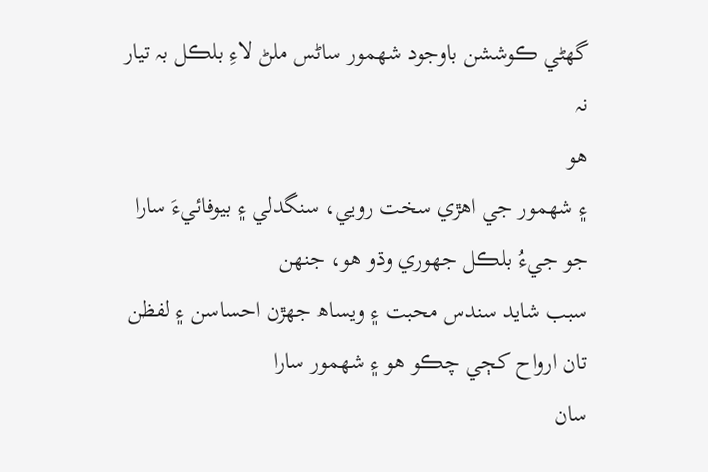گهڻي ڪوششن باوجود شهمور ساڻس ملڻ لاءِ بلڪل بہ تيار نہ
هو
۽ شهمور جي اهڙي سخت رويي، سنگدلي ۽ بيوفائيءَ سارا جو جيءُ بلڪل جهوري وڌو هو، جنهن
سبب شايد سندس محبت ۽ ويساھ جهڙن احساسن ۽ لفظن تان ارواح کڄي چڪو هو ۽ شهمور سارا
سان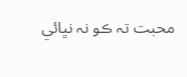محبت تہ ڪو نہ نڀائي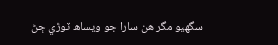سگهيو مگر هن سارا جو ويساھ ٽوڙي ڄڻ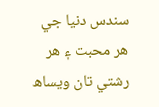سندس دنيا جي هر محبت ۽ هر رشتي تان ويساھ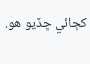کڄائي ڇڏيو هو.